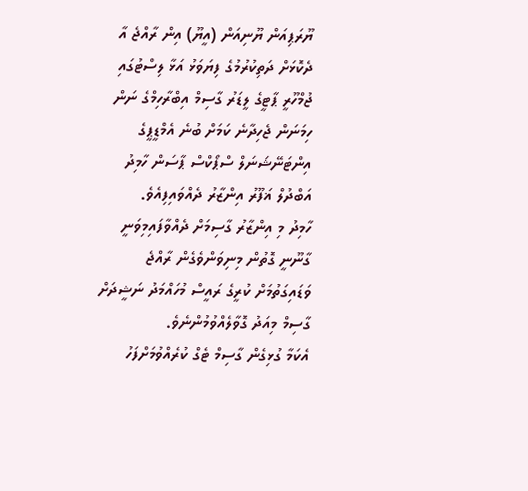ޔޫރަޕިއަން ޔޫނިއަން (އީޔޫ) އިން ރާއްޖެ އާ ދެކޮޅަށް ދަތިކުރުމުގެ ފިޔަވަޅު އަޅާ ލިސްޓުގައި ޖުމްހޫރީ ޕާޓީގެ ލީޑަރު ގާސިމް އިބްރާހިމްގެ ނަން ހިމަނަން ޖެހިދާނެ ކަމަށް ބުނެ އެމްޑީޕީގެ އިންޓަނޭޝަނަލް ސްޕޯކްސް ޕާސަން ހާމިދު އަބްދުލް ޣަފޫރު އިންޒާރު ދެއްވައިފިއެވެ.
ހާމިދު މި އިންޒާރު ގާސިމަށް ދެއްވާފައިމިވަނީ ގާނޫނީ ގޮތުން މިނިވަންވެގެން ރާއްޖެ ވަޑައިގަތުމަށް ކުރީގެ ރައީސް މުހައްމަދު ނަޝީދަށް ގާސިމް މިއަދު ގޮވާލެއްވުމުންނެވެ.
އެކަމާ ގުޅިގެން ގާސިމް ޓެގް ކުރެއްވުމަށްފަހު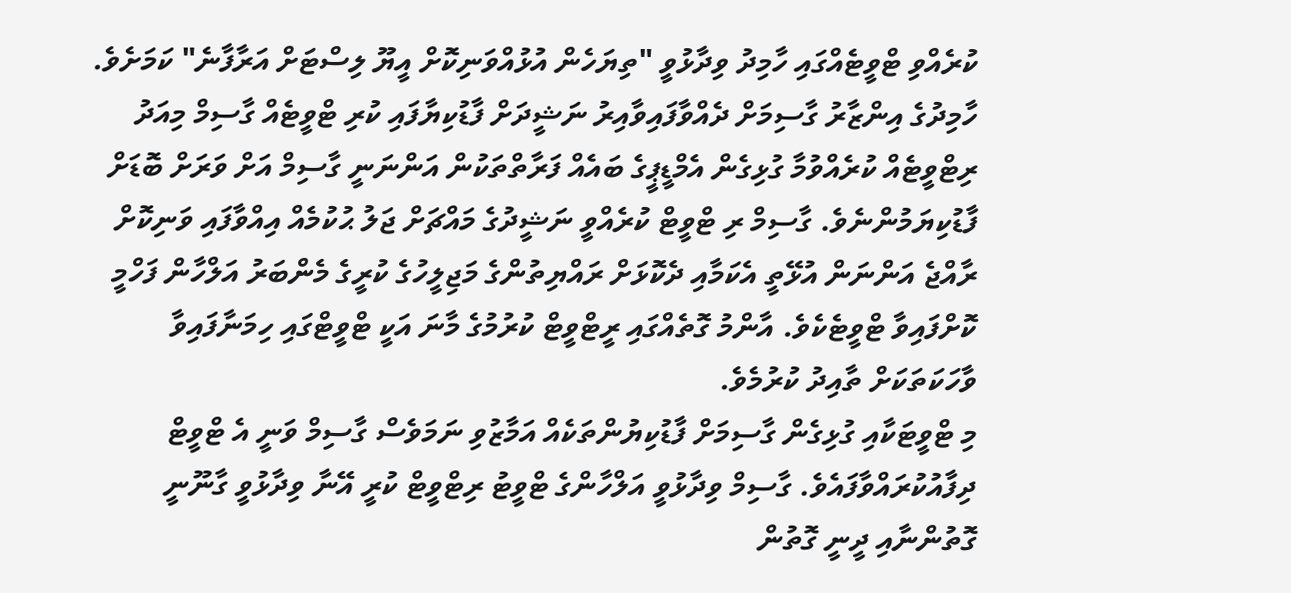ކުރެއްވި ޓްވީޓެއްގައި ހާމިދު ވިދާޅުވީ "ތިޔަހެން އުޅުއްވަނިކޮށް އީޔޫ ލިސްޓަށް އަރާފާނެ" ކަމަށެވެ.
ހާމިދުގެ އިންޒާރު ގާސިމަށް ދެއްވާފައިވާއިރު ނަޝީދަށް ފާޑުކިޔާފައި ކުރި ޓްވީޓެއް ގާސިމް މިއަދު ރިޓްވީޓެއް ކުރެއްވުމާ ގުޅިގެން އެމްޑީޕީގެ ބައެއް ފަރާތްތަކުން އަންނަނީ ގާސިމް އަށް ވަރަށް ބޮޑަށް ފާޑުކިޔަމުންނެވެ. ގާސިމް ރި ޓްވީޓް ކުރެއްވީ ނަޝީދުގެ މައްޗަށް ޖަލު ޙުކުމެއް އިއްވާފައި ވަނިކޮށް ރާއްޖެ އަންނަން އުޅޭތީ އެކަމާއި ދެކޮޅަށް ރައްޔިތުންގެ މަޖިލީހުގެ ކުރީގެ މެންބަރު އަލްހާން ފަހްމީ ކޮށްފައިވާ ޓްވީޓެކެވެ. އާންމު ގޮތެއްގައި ރީޓްވީޓް ކުރުމުގެ މާނަ އަކީ ޓްވީޓްގައި ހިމަނާފައިވާ ވާހަކަތަކަށް ތާއިދު ކުރުމެވެ.
މި ޓްވީޓަކާއި ގުޅިގެން ގާސިމަށް ފާޑުކިޔުންތަކެއް އަމާޒުވި ނަމަވެސް ގާސިމް ވަނީ އެ ޓްވީޓް ދިފާއުކުރައްވާފައެވެ. ގާސިމް ވިދާޅުވީ އަލްހާންގެ ޓްވީޓު ރިޓްވީޓް ކުރީ އޭނާ ވިދާޅުވީ ގާނޫނީ ގޮތުންނާއި ދީނީ ގޮތުން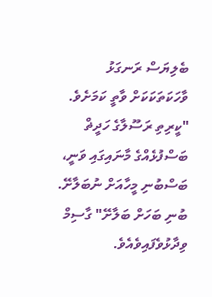ބެލިޔަސް ރަނގަޅު ވާހަކަތަކަކަށް ވާތީ ކަމަށެވެ.
"ކީރިތި ރަސޫލާގެ ހަދީޡް ބަސްފުޅެއްގެ މާނައިގައި ވަނީ، ބަސްބުނި މީހާއަށް ނުބަލާށޭ. ބުނި ބަހަށް ބަލާށޭ" ގާސިމް ވިދާޅުވެފައިވެއެވެ.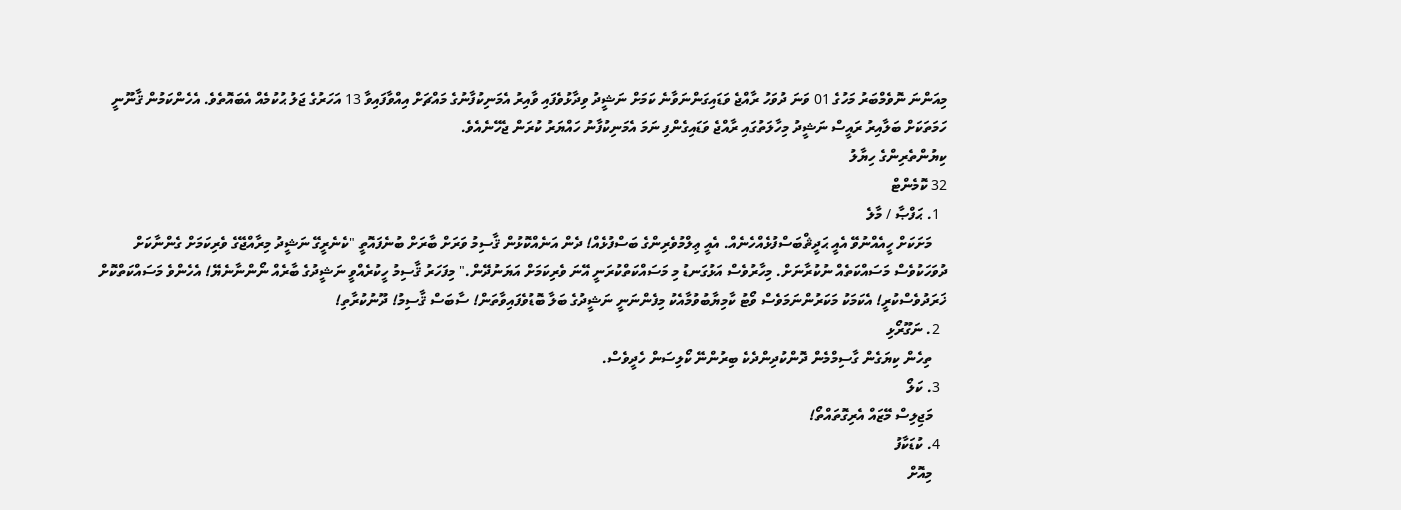މިއަންނަ ނޮވެމްބަރު މަހުގެ 01 ވަނަ ދުވަހު ރާއްޖެ ވަޑައިގަންނަވާނެ ކަމަށް ނަޝީދު ވިދާޅުވެފައި ވާއިރު އެމަނިކުފާނުގެ މައްޗަށް އިއްވާފައިވާ 13 އަހަރުގެ ޖަލު ޙުކުމެއް އެބައޮތެވެ. އެހެންކަމުން ޤާނޫނީ ހަމަތަކަށް ބަލާއިރު ރައީސް ނަޝީދު މިހާލަތުގައި ރާއްޖެ ވަޑައިގެންފި ނަމަ އެމަނިކުފާނު ހައްޔަރު ކުރަން ޖެހޭނެއެވެ.
ކިޔުންތެރިންގެ ހިޔާލު
32 ކޮމެންޓް
  1. ޙަފްޞާ / މާލެ
    މަށަކަށް ހީއެއްނުވޭ އެއީ ޙަދީޘްބަސްފުޅެއްހެނެއް. އެއީ ޢިލްމުވެރިންގެ ބަސްފުޅެއް! ދެން އަނެއްކޮޅުން ޤާސިމު ވަރަށް ބާރަށް ބުނެފައޮތީ "ކެނެރީގޭ ނަޝީދު މިރާއްޖޭގެ ވެރިކަމަށް ގެންނާކަށް ދުވަހަކުވެސް މަސައްކަތެއް ނުކުރާނަށް. މިހާރުވެސް އަޅުގަނޑު މި މަސައްކަތްކުރަނީ އޭނަ ވެރިކަމަށް އަޔަނުދޭން." މިފަހަރު ޤާސިމު ހީކުރެއްވީ ނަޝީދުގެ ބާރެއް ނޯންނާނެޔޭ! އެހެންވެ މަސައްކަތްކޮށް ޚަރަދުވެސްކުރީ! އެކަމަކު މަކަރުންނަމަވެސް ވޯޓު ކާމިޔާބުވުމާއެކު މިފެންނަނީ ނަޝީދުގެ ބަލާ ބޮޑުވެފައިވާތަން! ސާބަސް ޤާސިމު! ދޫނުކުރާތި!
  2. ނަގޫރޯޅި
    ތިހެން ކިޔަގެން ގާސިމްމެން ދޮންކުދިންދެކެ ބިރުންނޭ ކޯލިސަން ހެދީވެސް.
  3. ކަލޯ
    މަޖިލިސް މޭޒައް އެރިގޮތައްތޯ!
  4. ކުޑަކާފު
    މިއޮށް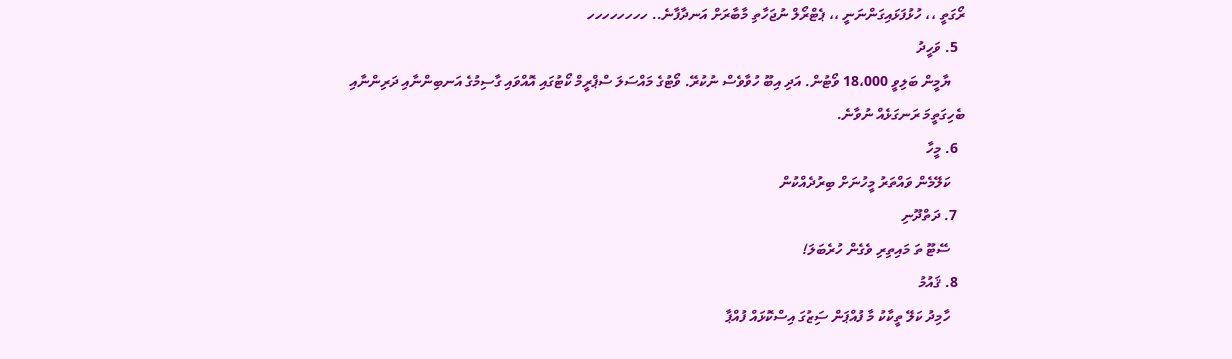ރޯގަތީ ،، ހުޅުފަޅައިގަންނަނީ ،، ޕެޓްރޯލް ނުޖަހާތި މާބާރަށް އަނދާފާނެ.. ހހހހހހހހ
  5. ވަހީދު
    ޔާމީން ބަލިވީ 18،000 ވޯޓުން. އަދި އިބޫ ހުވާވެސް ނުކުރޭ. ވޯޓުގެ މައްސަލަ ސްޕްރީމް ކޯޓުގައި އޮއްވައި ގާސިމުގެ އަނބިންނާއި ދަރިންނާއި ބެހިގަތީމަ ރަނގަޅެއް ނުވާނެ.
  6. މީހާ
    ކަލޭމެން ވައްތަރު މީހުނަށް ބިރުދެއްކުން
  7. ދަތްދޫނި
    ސޭޓޫ ތަ މައިތިރި ވެގެން ހުރެބަލަ!
  8. ޤައުމު
    ހާމިދު ކަލޭ ތީކާކު މާ ފުއްޕަން ސަިޒުގަ އިސްކޮޅައް ފުއްޕާ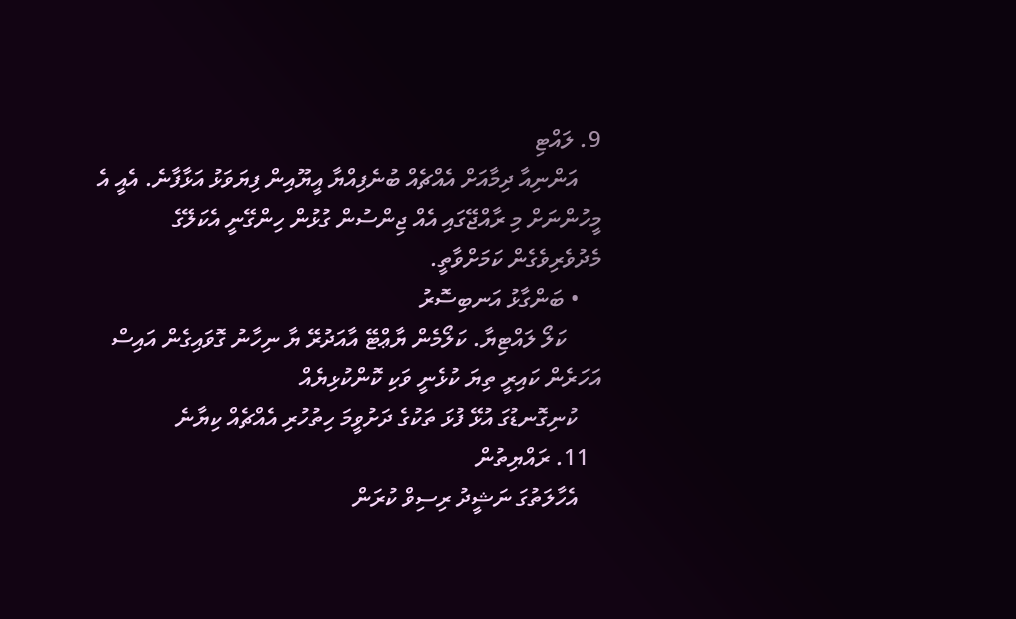9. ލައްޓި
    އަންނިއާ ދިމާއަށް އެއްޗެއް ބުނެފިއްޔާ އީޔޫއިން ފިޔަވަޅު އަޅާފާނެ. އެއީ އެ މީހުންނަށް މި ރާއްޖޭގައި އެއް ޖިންސުން ގުޅުން ހިންގޭނީ އެކަލޭގެ މެދުވެރިވެގެން ކަމަށްވާތީ.
    • ބަންގާޅު އަނބިސޮރު
      ކަލޯ ލައްޓިޔާ. ކަލޯމެން ޔާޢްޓޭ އާއަދުރޭ ޔާ ނިހާނު ގޮވައިގެން އައިސް އަހަރެން ކައިރީ ތިޔަ ކުޅެނީ ވަކި ކޮންކުޅިޔެއް
    ކުނިގޮނޑުގަ އުޅޭ ފުޅަ ތަކުގެ ދަށުވީމަ ހިތުހުރި އެއްޗެއް ކިޔާނެ
  11. ރައްޔިތުން
    އެހާލަތުގަ ނަޝީދު ރިސިވް ކުރަން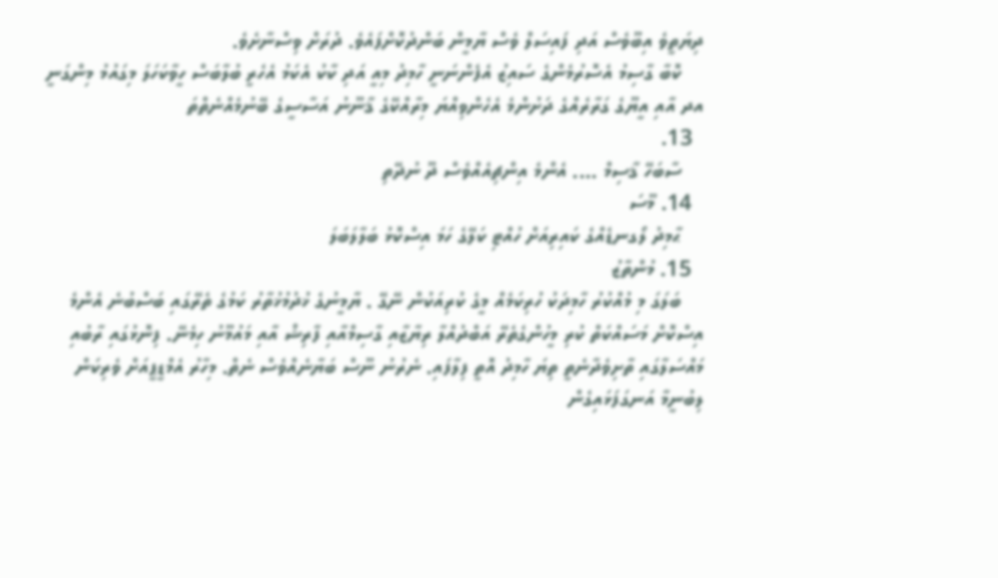ދިޔަތީވެ އިބޫވެސް އަދި ފައިސަލް ވެސް ޔާމީން ބަންދުކޮށްފައެވެ. ދުރަށް ވިސްނާށެވެ.
    ކޮބާ ގާސިމު އެސޮރުމެންގެ ސައިޒު އެފެންނަނީ ހާމިދު މިއީ އަދި ކާކު އެކަމު އެހެރީ ބުލާބަސް ހީވާކަހަލަ މިގައުމު މިންގަނީ އދ އާއި އީޔޫގެ ގަރާރެއްގެ ދަށުންމެ އެހެންވިއްޔަ މިރާއްކޭގެ ޤާނޫނު އަސާސީގެ ބޭނުމެއްނެތްތަ
  13.
    ސާބަހޭ ޤާސިމް .... އެންމެ އިންޗިއެއްވެސް ދޫ ނުދޭތި
  14. މޫސަ
    ޙާމިދު ލޯގނޑެއްގެ ކައިރިއަށް ހުއްޓި ކަލޭގެ ހަމަ އިސްކޮޅު ބަލާލަބަލަ
  15. މުންތާޒު
    ބަލަގަ މި މުއްކުރު ހާމިދަކު ހުރިކަމެއް މީގެ ކުރިއަކުން ނޭގޭ . ޔާމީނުގެ ޚުދުމުޚުތާރު ކަމުގެ ތެރޭގައި ބަސްބުނެ އެންމެ އިސްކޮށް މަސައްކަތް ކުރި މީހުންގެތެރޭ އަބްދުއްލާ ރިޔާޒާއި ގާސިމްއާއި ފާރިޝް އާއި މައުމޫނު ހިމެނޭ. ފިނޮޅުގައި ރާބުއި މައްސަލާގައި ތާށިވެދާނެތީ ތިޔަ ހާމިދު އޮތީ ފިލާފައި. ނެރުނު ނޫސް ބަޔާނެއްވެސް ނެތް. މިހާރު އެމްޑީޕީއަށް ވެރިކަން ލިބުނީމާ އަނގަފަޅައިގެން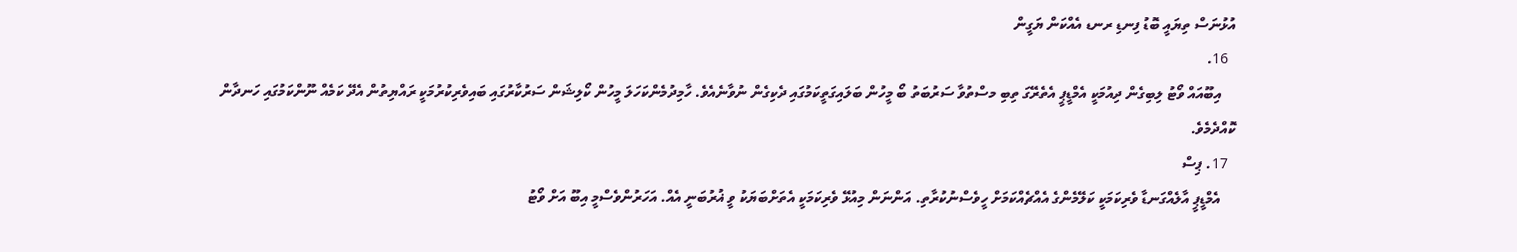އުޅުނަސް ތިޔައީ ބޮޑު ފިނޑި ރނޑ އެއްކަން ޔަގީން
  16.
    އިބޫއައް ވޯޓު ލިބިގެން ދިއުމަކީ އެމްޑީޕީ އެތެރޭގަ ތިބި މސްތުވާ ސަރުބަތު ބޯ މީހުން ބަލައިގަތީކަމުގައި ދެކިގެން ނުވާނެއެވެ. ހާމިދުމެންކަހަލަ މީހުން ކޯލިޝަން ސަރުކާރުގައި ބައިވެރިކުރުމަކީ ރައްޔިތުން އެދޭ ކަމެއް ނޫންކަމުގައި ހަނދާން ކޮއްދެމެވެ.
  17. ޕިސް
    އެމްޑީޕީ އާލެއްގަނޑާ ވެރިކަމަކީ ކަލޭމެންގެ އެއްޗެއްކަމަށް ހީވެސްނުކުރާތި. އަންނަން މިއުޅޭ ވެރިކަމަކީ އެތަށްބަޔަކު ވީ ޣުރުބަނީ އެއް. އަހަރުންވެސްމީ އިބޫ އަށް ވޯޓު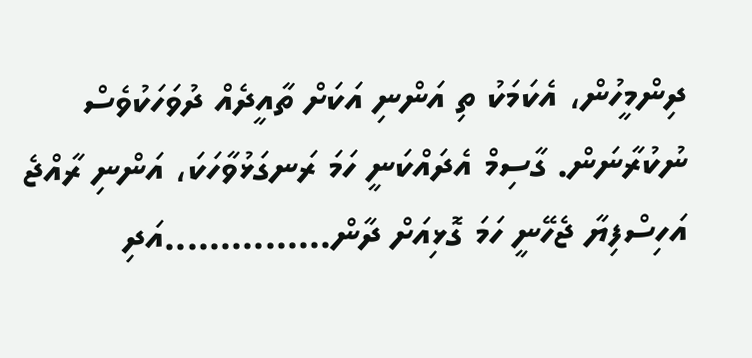ދިންމީހުން، އެކަމަކު ތި އަންނި އަކަށް ތާއީދެއް ދުވަހަކުވެސް ނުކުރާނަން. ގާސިމް އެދައްކަނީ ހަމަ ރަނގަޅުވާހަކަ، އަންނި ރާއްޖެ އަހިސްފިޔާ ޖެހޭނީ ހަމަ ގޮޅިއަށް ދާން...............އަދި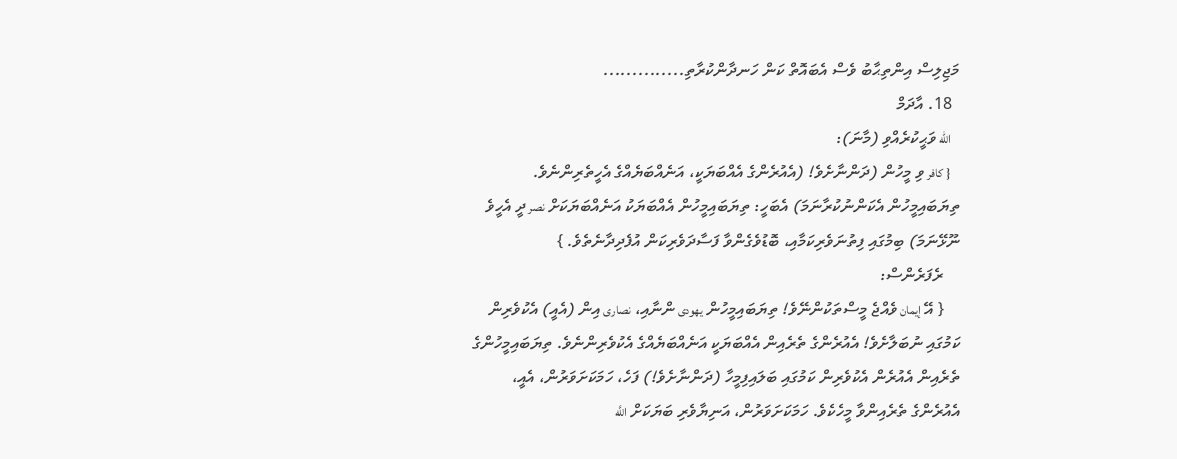މަޖިލިސް އިންތިޙާބު ވެސް އެބައޮތް ކަން ހަނދާންކުރާތި..............
  18. އާދަމް
    الله ވަޙީކުރެއްވި (މާނަ):
    { كافر ވި މީހުން (ދަންނާށެވެ! (އެއުރެންގެ އެއްބަޔަކީ، އަނެއްބަޔެއްގެ އެހީތެރިންނެވެ. ތިޔަބައިމީހުން އެކަންނުކުރާނަމަ) އެބަހީ: ތިޔަބައިމީހުން އެއްބަޔަކު އަނެއްބަޔަކަށް نصر ދީ އެހީވެ ނޫޅޭނަމަ) ބިމުގައި ފިތުނަވެރިކަމާއި، ބޮޑުވެގެންވާ ފަސާދަވެރިކަން އުފެދިދާނެތެވެ. }
    ރެފަރެންސް:
    { އޭ إيمان ވެއްޖެ މީސްތަކުންނޭވެ! ތިޔަބައިމީހުން يهودى ންނާއި، نصارى އިން (އެއީ) އެކުވެރިން ކަމުގައި ނުބަލާށެވެ! އެއުރެންގެ ތެރެއިން އެއްބަޔަކީ އަނެއްބަޔެއްގެ އެކުވެރިންނެވެ. ތިޔަބައިމީހުންގެ ތެރެއިން އެއުރެން އެކުވެރިން ކަމުގައި ބަލައިފިމީހާ (ދަންނާށެވެ!) ފަހެ، ހަމަކަށަވަރުން، އެއީ، އެއުރެންގެ ތެރެއިންވާ މީހެކެވެ. ހަމަކަށަވަރުން، އަނިޔާވެރި ބަޔަކަށް اللَّه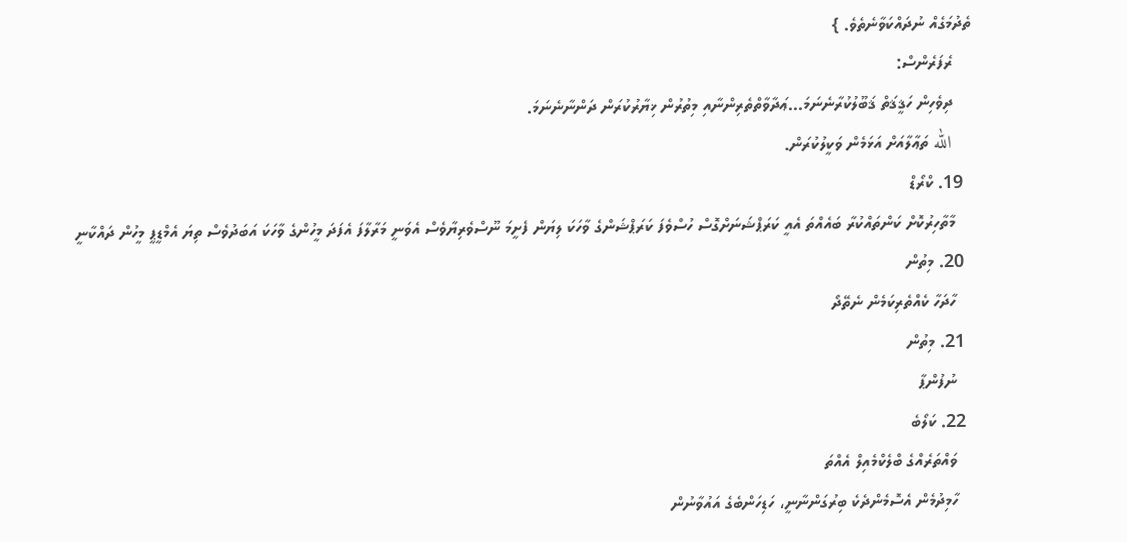ތެދުމަގެއް ނުދައްކަވާނެތެވެ. }
    ރެފަރެންސް:
    ދިވެހިން ހަޤީޤަތް ޤަބޫލުކުރާނެނަމަ...ޢަދާވާތްތެރިންނާއި މިތުރުން ޚިޔާރުކުރަން ދަންނާނެނަމަ.
    الله ތަޢާލާއަށް އަޅަމެން ވަކީލުކުރަން.
  19. ކްރޯޑް
    މާތާހިރުކޮށް ކަންތައްކުރާ ބައެއްތަ އެއީ ކަރަޕްޝަނަށްގޮސް ހުސްވެފަ ކަރަޕްޝަންގެ ވާހަކަ ލިޔަން ފެށީމަ ނޫސްވެރިޔާވެސް އެވަނީ މަރާލާފަ އެފަދަ މީހުންގެ ވާހަކަ އަބަދުވެސް ތިޔަ އެމްޑީޕީ މީހުން ދައްކާނީ
  20. މިތުން
    ހާދަހާ ކެއްތެރިކަމެން ނެތޭދޯ
  21. މިތުން
    ނުފުންޕާ
  22. ކަލޯބެ
    ވައްތަރެއްގެ ބްލެކްމެއިލް އެއްތަ
    ހާމިދުމެން އެސޮމެންދެކެ ބިރުގަންނާނީ، ހަޑިހަންބެގެ އައުވާނުން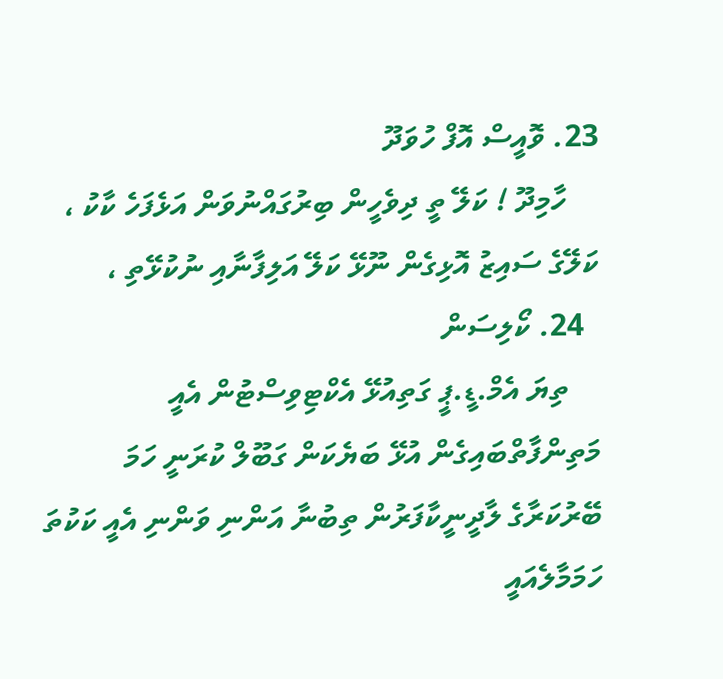23. ވޮއީސް އޮފް ހުވަދޫ
    ހާމިދޫ ! ކަލޭ ތީ ދިވެހީން ބިރުގައްނުވަން އަޅެފަހެ ކާކު ، ކަލޭގެ ސައިޒު އޮޅިގެން ނޫޅޭ ކަލޭ އަލިފާނާއި ނުކުޅޭތި ،
  24. ކޯލިސަން
    ތިޔަ އެމް.ޑީ.ޕީ ގަތިއުޅޭ އެކްޓިވިސްޓުން އެއީ މަތިންފާތްބައިގެން އުޅޭ ބަޔެކަން ގަބޫލް ކުރަނީ ހަމަ ބޭރުކަރާގެ ލާދީނީކާފަރުން ތިބުނާ އަންނި ވަންނި އެއީ ކަކުތަ ހަމަމާލެއައީ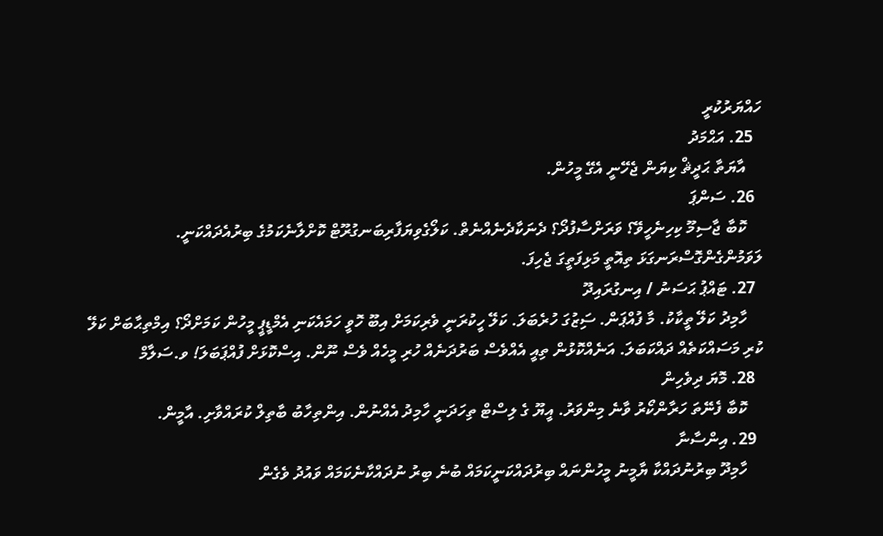ހައްޔަރުކުރީ
  25. އަޙްމަދު
    އާޔަތާ ޙަދީޘް ކިޔަން ޖެހޭނީ އެގޭ މީހުން.
  26. ސަންޕަ
    ކޮބާ ޖާސިމޫ ކިހިނެހީވޭ؟ ވަރަށްސާފުދޯ؟ ދެނަކާދެނެއްނެތް. ކަލޯގެވިޔަފާރިބަނގުރޫޓް ކޮށްލާނެކަމުގެ ބިރުއެދައްކަނީ. ލަވަމުންގެންގޮސްރަނގަޅަ ތިއޮތީ މަޅިފަތީގަ ޖެހިފަ.
  27. ޓައްޕު ޙަސަނު / އިނގުރައިދޫ
    ހާމިދު ކަލޭ ތީކާކު. މާ ފުއްޕަން. ސަިޒުގަ ހުރެބަލަ. ކަލޭ ހީކުރަނީ ވެރިކަމަށް އިބޫ ހޮވީ ހަމައެކަނި އެމްޑީޕީ މީހުން ކަމަށްދޯ؟ އިމްތިޙާބަށް ކަލޭ ކުރި މަސައްކަތެއް ދައްކަބަލަ. އަނެއްކޮޅުން ތިއީ އެއްވެސް ބަރުދަނެއް ހުރި މީހެއް ވެސް ނޫން. އިސްކޮޅަށް ފުއްޕަބަލަ! ވ.ސަލާމް
  28. މޮޔަ ދިވެހިން
    ކޮބާ ފެނޭތަ ހަރާންކޯރު ވާނެ މިންވަރު. އީޔޫ ގެ ލިސްޓް ތިހަދަނީ ހާމިދު އެއްނުން. އިންތިހާބު ބާތިލް ކުރައްވާށި. އާމީން.
  29. އިންސާނާ
    ހާމިދޫ ބިރުނުދައްކާ ޔާމީނު މީހުންނައް ބިރުދައްކަނީކަމައް ބުނެ ބިރު ނުދައްކާނެކަމައް ވައުދު ވެގެން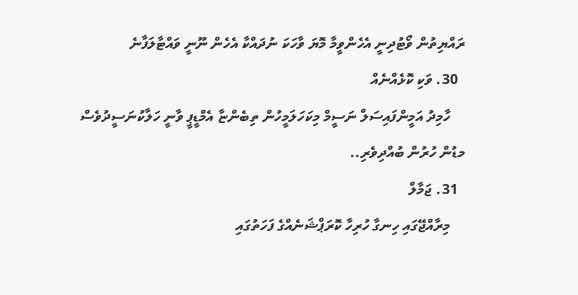ރައްޔިތުން ވޯޓުދިނީ އެހެންވީމާ މޮޔަ ވާހަކަ ނުދައްކާ އެހެން ނޫނީ ވައްޓާލަފާނެ
  30. ވަކި ކޮޅެއްނެއް
    ހާމިދު އަމީންފައިސަލް ނަސީމް މިކަހަލަމީހުން ތިބެންޏާ އެމްޑީޕީ ވާނީ ހަލާކުނަސީދުވެސް މޑުން ހުރުން ބުއްދިވެރި..
  31. ޖަމާލް
    މިރާއްޖޭގައި ހިނގާ ހުރިހާ ކޮރަޕްޝަނެއްގެ ފަހަތުގައި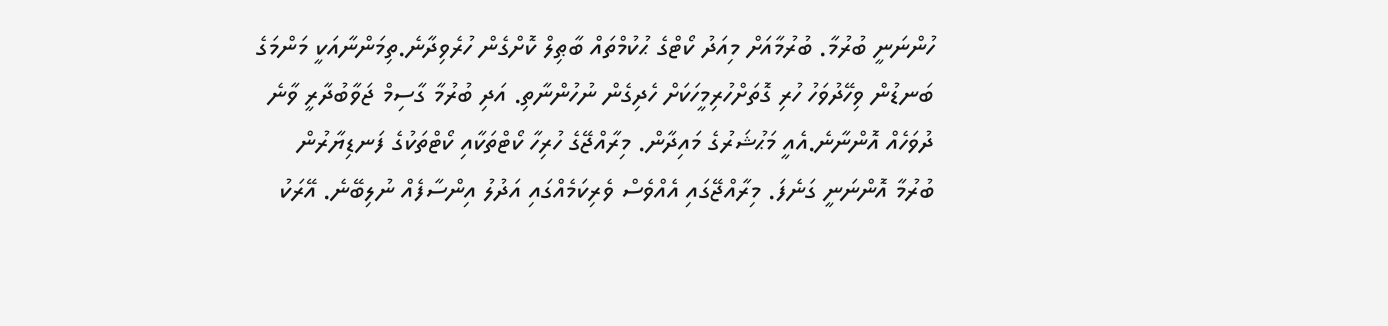ހުންނަނީ ބުރުމާ. ބުރުމާއަށް މިއަދު ކޯޓްގެ ޙުކުމްތައް ބާޠިލް ކޮށްގެން ހުރެވިދާނެ.ތިމަންނާއަކީ މަންމަގެ ބަނޑުން ވިހޭދުވަހު ހުރި ގޮތަށްހުރިމީހަކަށް ހެދިގެން ނުހުންނާތި. އަދި ބުރުމާ ގާސިމް ޖަވާބުދާރީ ވާނެ ދުވަހެއް އޮންނާނެ.އެއީ މަޙުޝަރުގެ މައިދާން. މިރާއްޖޭގެ ހުރިހާ ކޯޓްތަކާއި ކޯޓްތަކުގެ ފަނޑިޔާރުން ބުރުމާ އޮންނަނީ ގަނެފަ. މިރާއްޖޭގައި އެއްވެސް ވެރިކަމެއްގައި އަދުލު އިންސާފެއް ނުލިބޭނެ. އޭރަކު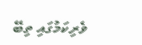ވެރިކަމުގައި ތިބޭ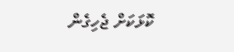ކޮޅަކަށް ޖެހިގެން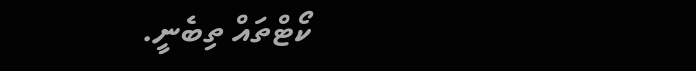ކޯޓްތައް ތިބެނީ.